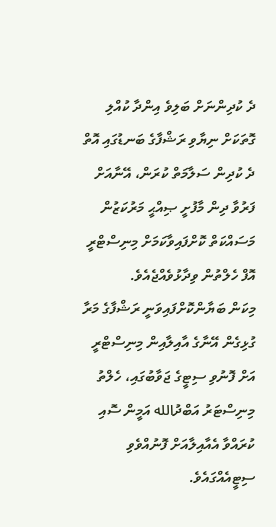ދެ ކުދިންނަށް ބަލިވެ އިންދާ ކުއްލި ގޮތަކަށް ނިޔާވި ރަޝްފާގެ ބަނޑުގައި އޮތް ދެ ކުދިން ސަލާމަތް ކުރަން، އޭނާއަށް ފަރުވާ ދިން މާފުށީ ޞިއްޙީ މަރުކަޒުން މަސައްކަތް ކޮށްފައިވާކަމަށް މިނިސްޓްރީ އޮފް ހެލްތުން ވިދާޅުވެއްޖެއެވެ.
މިކަން ބަޔާންކޮށްފައިވަނީ ރަޝްފާގެ މަރާ ގުޅިގެން އޭނާގެ އާއިލާއިން މިނިސްޓްރީ އަށް ފޮނުވި ސިޓީގެ ޖަވާބުގައި، ހެލްތު މިނިސްޓަރު އަބްދުالله އަމީން ސޮއި ކުރައްވާ އެއާއިލާއަށް ފޮނުއްވެވި ސިޓީއެއްގައެވެ.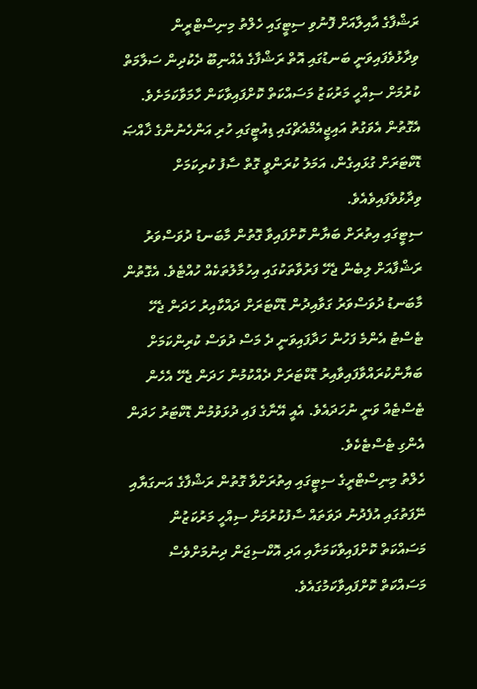ރަޝްފާގެ އާއިލާއަށް ފޮނުވި ސިޓީގައި ހެލްތު މިނިސްޓްރީން ވިދާޅުވެފައިވަނީ ބަނޑުގައި އޮތް ރަޝްފާގެ އެއްނިބޫ ދެކުދިން ސަލާމަތް ކުރުމަށް ސިއްހީ މަރުކަޒު މަސައްކަތް ކޮށްފައިވާކަން ހާމަވާކަމަށެވެ. އެގޮތުން އެވަގުތު އައިޖީއެމްއެޗްގައި ޑިއުޓީގައި ހުރި އަންހެނުންގެ ޚާއްޞަ ޑޮކްޓަރަށް ގުޅައިގެން، އަމަލު ކުރަންވީ ގޮތް ސާފު ކުރިކަމަށް ވިދާޅުވެފައިވެއެވެ.
ސިޓީގައި އިތުރަށް ބަޔާން ކޮށްފައިވާ ގޮތުން މާބަނޑު ދުވަސްވަރު ރަޝްފާއަށް ލިބެން ޖެހޭ ފަރުވާތަކުގައި އިހުމާލުތަކެއް ހުއްޓެވެ. އެގޮތުން މާބަނޑު ދުވަސްވަރު ގަވާއިދުން ޑޮކްޓަރަށް ދައްކާއިރު ހަދަން ޖެހޭ ޓެސްޓު އެންމެ ފަހުން ހަދާފައިވަނީ ދެ މަސް ދުވަސް ކުރިންކަމަށް ބަޔާންކުރައްވާފައިވާއިރު ޑޮކްޓަރަށް ދެއްކުމުން ހަދަން ޖެހޭ އެހެން ޓެސްޓެއް ވަނީ ނުހަދައެވެ. އެއީ އޭނާގެ ފައި ދުޅަވުމުން ޑޮކްޓަރު ހަދަން އެންގި ޓެސްޓެކެވެ.
ހެލްތު މިނިސްޓްރީގެ ސިޓީގައި އިތުރަށްވާ ގޮތުން ރަޝްފާގެ އަނގަޔާއި ނޭފަތުގައި އުފެދުނު ދަވަތައް ސާފުކުރުމަށް ސިއްހީ މަރުކަޒުން މަސައްކަތް ކޮށްފައިވާކަމަށާއި އަދި އޮކްސިޖަން ދިނުމަށްވެސް މަސައްކަތް ކޮށްފައިވާކަމުގައެވެ.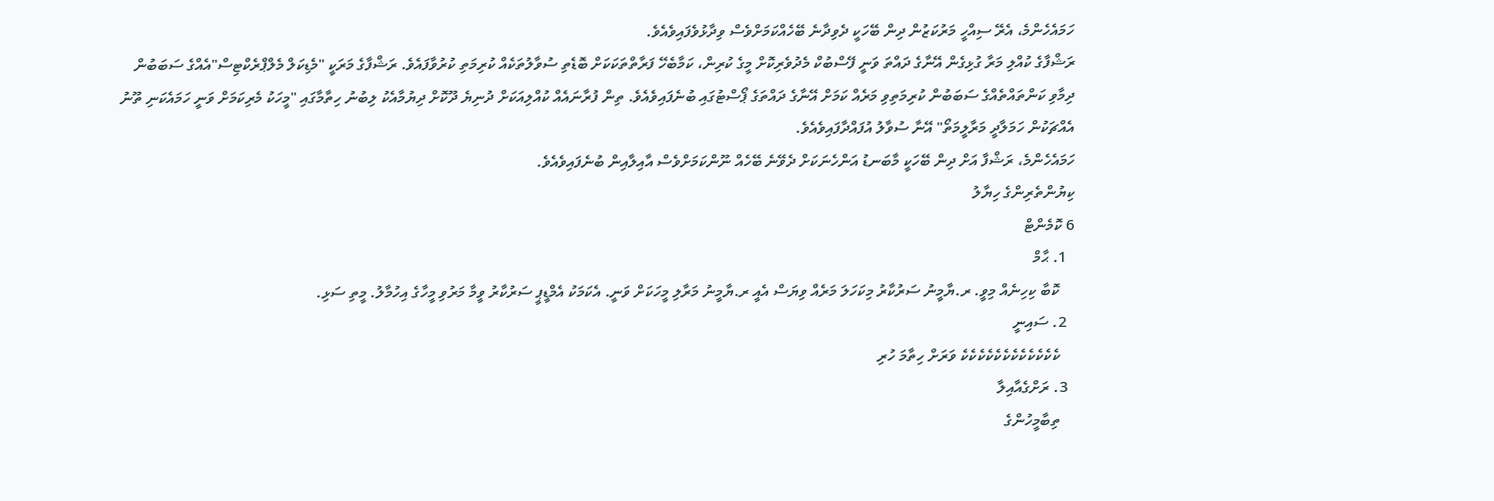ހަމައެހެންމެ، އެރޭ ސިއްހީ މަރުކަޒުން ދިން ބޭހަކީ ދެވިދާނެ ބޭހެއްކަމަށްވެސް ވިދާޅުވެފައިވެއެވެ.
ރަޝްފާގެ ކުއްލި މަރާ ގުޅިގެން އޭނާގެ ދައްތަ ވަނީ ފޭސްބުކް މެދުވެރިކޮށް މީގެ ކުރިން، ކަމާބެހޭ ފަރާތްތަކަކަށް ބޮޑެތި ސުވާލުތަކެއް ކުރިމަތި ކުރުވާފައެވެ. ރަޝްފާގެ މަރަކީ "މެޑިކަލް މެލްޕްރެކްޓިސް"އެއްގެ ސަބަބުން ދިމާވި ކަންތައްތެއްގެ ސަބަބުން ކުރިމަތިވި މަރެއް ކަމަށް އޭނާގެ ދައްތަގެ ޕޯސްޓުގައި ބުނެފައިވެއެވެ. ތިން ފުރާނައެއް ކުއްލިއަކަށް ދުނިޔެ ދޫކޮށް ދިޔުމާއެކު ލިބުނު ހިތާމާގައި "މީހަކު މެރިކަމަށް ވަނީ ހަމައެކަނި ތޫނު އެއްޗަކުން ހަމަލާދީ މަރާލީމަތޯ" އޭނާ ސުވާލު އުފައްދާފައިވެއެވެ.
ހަމައެހެންމެ، ރަޝްފާ އަށް ދިން ބޭހަކީ މާބަނޑު އަންހެނަކަށް ދެވޭނެ ބޭހެއް ނޫންކަމަށްވެސް އާއިލާއިން ބުނެފައިވެއެވެ.
ކިޔުންތެރިންގެ ހިޔާލު
6 ކޮމެންޓް
  1. ޙާމް
    ކޮބާ ކިހިނެއް މިވީ. ރ.ޔާމީނު ސަރުކާރު މިކަހަލަ މަރެއް ވިޔަސް އެއީ ރ.ޔާމީނު މަރާލި މީހަކަށް ވަނީ. އެކަމަކު އެމްޑީޕީ ސަރުކާރު ވީމާ މަރުވި މީހާގެ އިހުމާލު. މީތި ސަޅި.
  2. ސައިނީ
    ކެކެކެކެކެކެކެކެކެކެކެކެ ވަރަށް ހިތާމަ ހުރި
  3. ރަށްގެއާއިލާ
    ތިބާމީހުންގެ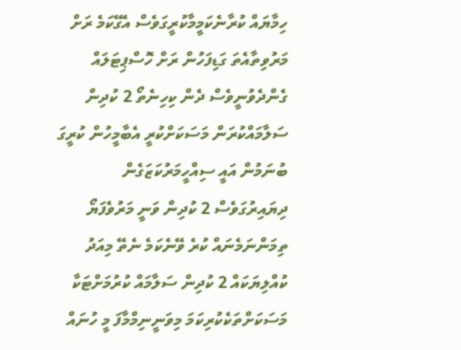ހިމާޔައް ކުރާނެކަމީމާކުރީގަވެސް އެގޭކަމެ ރަށް މަރުވިތާއެތަ ގަޑިފަހުން ރަށް ހޮސްޕިޓަލައް ގެންދެވުނީވެސް ދެން ކިހިނެތޯ 2 ކުދިން ސަލާމައްކުރަން މަސަކަށްކުރީ އެބާމީހުން ކުރީގަ ބުނަމުން އައީ ސިއްހީމަރުކަޒަގެން ދިޔައިރުގަވެސް 2 ކުދިން ވަނީ މަރުވެފަޔޯ ތިމަންނަމެނައް ކުރެ ވޭނެކަމެ ނެތޭ މިއަދު ކުއްލިޔަކައް 2 ކުދިން ސަލާމައް ކުރުމަށްޓަކާ މަސަކަށްތަކެކުރިކަމަ މިވަނީނިމްމާފަ މީ ހުނައް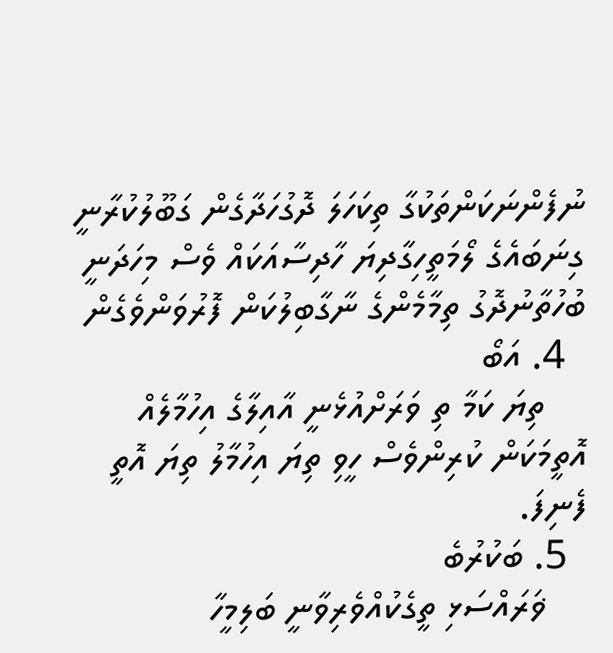ނުފެންނަކަންތަކުގާ ތިކަހަލަ ދޮގުހަދާގެން ގަބޫލުކުރާނީ ގިނަބައެގެ ލޯމަތީހިގާދިޔަ ހާދިސާއަކައް ވެސް މިހަދަނީ ބުހުތާނުދޮގު ތިމާމެންގެ ނާގާބިލުކަން ފޮރުވަންވެގެން
  4. އަބޯ
    ތިޔަ ކަމާ ތި ވަރަށްއުޅެނީ އާއިލާގެ އިހުމާލެއް އޮތީމަކަން ކުރިންވެސް ހީވި ތިޔަ އިހުމާލު ތިޔަ އޮތީ ފެނިފަ.
  5. ބަކުރުބެ
    ޥަރައްސަޅި ތީގެކުއްވެރިވާނީ ބަލިމީހާ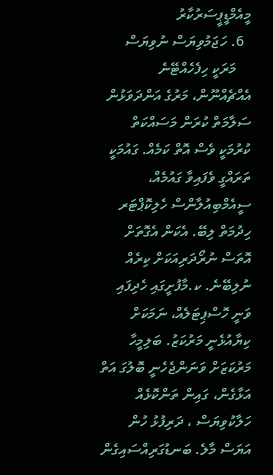މީއެމްޑީޕީސަރުކާރު
  6. ހަޖަމުވިޔަސް ނުވިޔަސް
    މަރަކީ ހިފެހެއްޓޭނެ އެއްޗެއްނޫން، މަރުގެ އަންދަވަޅުން ސަލާމަތް ކުރަން މަސައްކަތް ކުރުމަކީ ވެސް އޮތް ކަމެއް. ގައުމަކީ ތަރައްގީ ވެފައިވާ ގައުމެއް، ސީއެމްބިއުލާންސް ހެލިކޮޕްޓަރ ހިދުމަތް ލިބޭ. އެކަން އެގޮތަށް އޮތަސް ނުރޯދަރިއަކަށް ކިރެއް ނުލިބޭނެ. ކ.މާފުށީގައި ހެދިފައި ވަނީ ހޮސްޕިޓަލެއް، ނަމަކަށް ކިޔާއުޅެނީ މަރުކަޒު. ބަލިމީހާ މަރުކަޒަށް ވަނަންޖެހެނީ ބޮލުގަ އަތް އަޅާގެން، ގައިން ތަންކޮޅެއް ހަލާކުވިޔަސް ، ދަރިފުޅު ހުން އަޔަސް މާލެ. ބަނޑުގަރިއްސައިގެން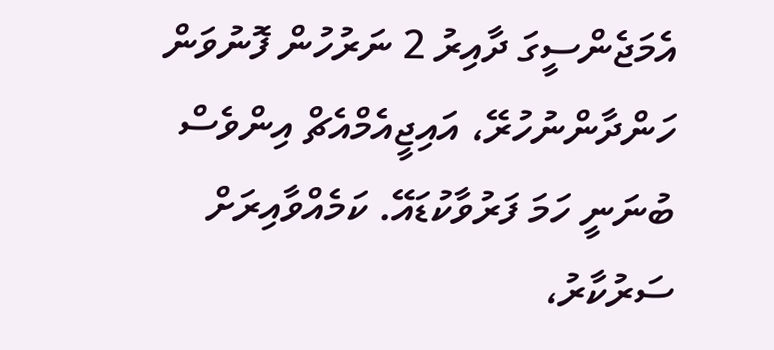އެމަޖެންސީގަ ދާއިރު 2 ނަރުހުން ފޮނުވަން ހަންދާންނުހުރޭ، އައިޖީއެމްއެޗް އިންވެސް ބުނަނީ ހަމަ ފަރުވާކުޑައޭ. ކަމެއްވާއިރަށް ސަރުކާރު،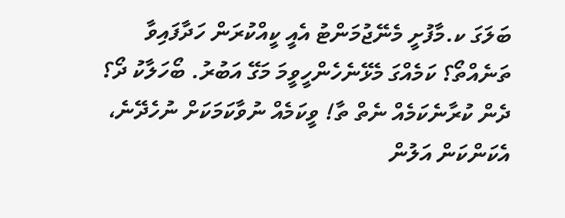ބަލަގަ ކ.މާފުށީ މެނޭޖުމަންޓު އެއީ ކީއްކުރަން ހަދާފައިވާ ތަނެއްތޯ؟ ކަމެއްގަ މެޅޭނެހެންހީވީމަ މަގޭ އަބުރު. ބޯހަލާކު ދޯ؟ ދެން ކުރާނެކަމެއް ނެތް ތާ! ވީކަމެއް ނުވާކަމަކަށް ނުހެދޭނެ، އެކަންކަން އަލުން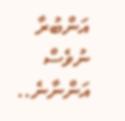އަންބުރާ ނުވެސް އަންނާނެ..